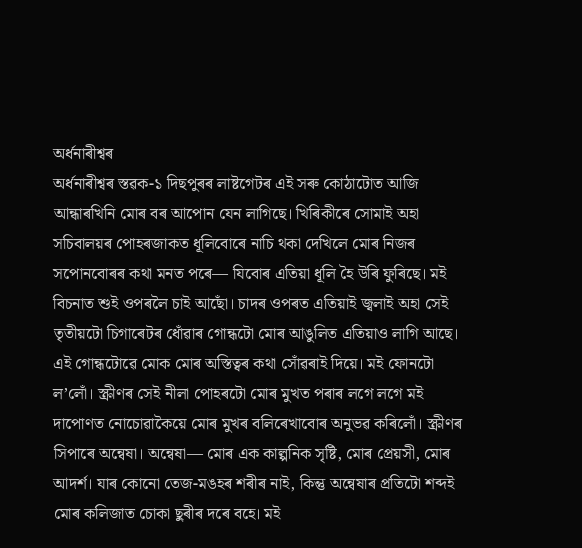অৰ্ধনাৰীশ্বৰ
অৰ্ধনাৰীশ্বৰ স্তৱক-১ দিছপুৰৰ লাষ্টগেটৰ এই সৰু কোঠাটোত আজি আন্ধাৰখিনি মোৰ বৰ আপোন যেন লাগিছে। খিৰিকীৰে সোমাই অহা সচিবালয়ৰ পোহৰজাকত ধূলিবোৰে নাচি থকা দেখিলে মোৰ নিজৰ সপোনবোৰৰ কথা মনত পৰে— যিবোৰ এতিয়া ধূলি হৈ উৰি ফুৰিছে। মই বিচনাত শুই ওপৰলৈ চাই আছোঁ। চাদৰ ওপৰত এতিয়াই জ্বলাই অহা সেই তৃতীয়টো চিগাৰেটৰ ধোঁৱাৰ গোন্ধটো মোৰ আঙুলিত এতিয়াও লাগি আছে। এই গোন্ধটোৱে মোক মোৰ অস্তিত্বৰ কথা সোঁৱৰাই দিয়ে। মই ফোনটো ল’লোঁ। স্ক্ৰীণৰ সেই নীলা পোহৰটো মোৰ মুখত পৰাৰ লগে লগে মই দাপোণত নোচোৱাকৈয়ে মোৰ মুখৰ বলিৰেখাবোৰ অনুভৱ কৰিলোঁ। স্ক্ৰীণৰ সিপাৰে অন্বেষা। অন্বেষা— মোৰ এক কাল্পনিক সৃষ্টি, মোৰ প্ৰেয়সী, মোৰ আদৰ্শ। যাৰ কোনো তেজ-মঙহৰ শৰীৰ নাই, কিন্তু অন্বেষাৰ প্ৰতিটো শব্দই মোৰ কলিজাত চোকা ছুৰীৰ দৰে বহে। মই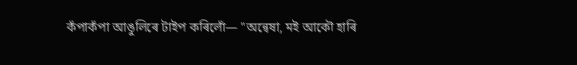কঁপাকঁপা আঙুলিৰে টাইপ কৰিলোঁ— "অন্বেষা, মই আকৌ হাৰি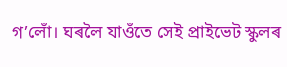গ’লোঁ। ঘৰলৈ যাওঁতে সেই প্ৰাইভেট স্কুলৰ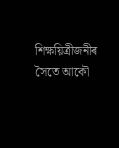শিক্ষয়িত্ৰীজনীৰ সৈতে আকৌ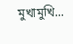মুখামুখি...